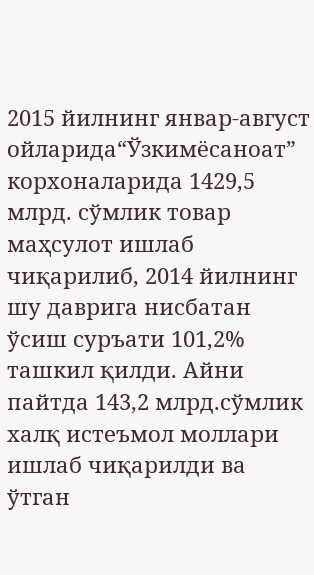2015 йилнинг январ-август ойларида“Ўзкимёсаноат” корхоналарида 1429,5 млрд. сўмлик товар маҳсулот ишлаб чиқарилиб, 2014 йилнинг шу даврига нисбатан ўсиш суръати 101,2% ташкил қилди. Айни пайтда 143,2 млрд.сўмлик халқ истеъмол моллари ишлаб чиқарилди ва ўтган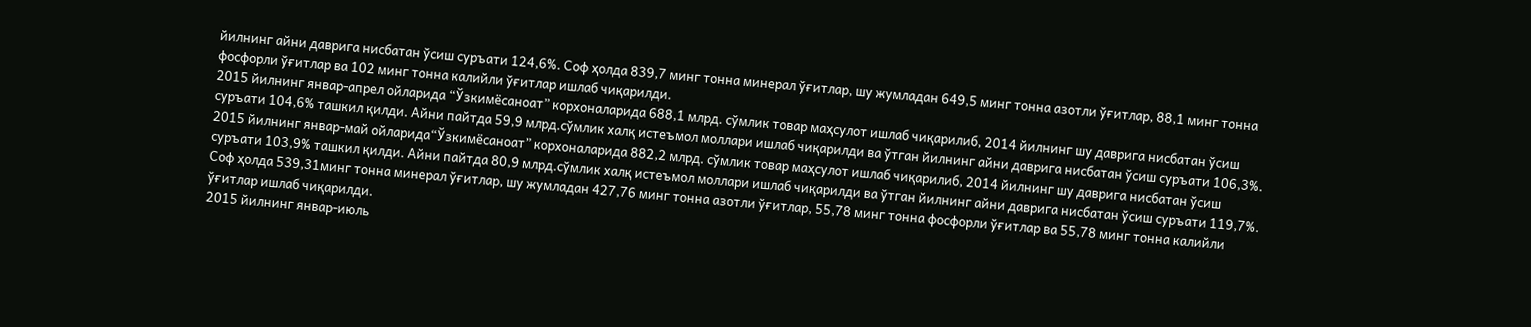йилнинг айни даврига нисбатан ўсиш суръати 124,6%. Соф ҳолда 839,7 минг тонна минерал ўғитлар, шу жумладан 649,5 минг тонна азотли ўғитлар, 88,1 минг тонна фосфорли ўғитлар ва 102 минг тонна калийли ўғитлар ишлаб чиқарилди.
2015 йилнинг январ-апрел ойларида “Ўзкимёсаноат” корхоналарида 688,1 млрд. сўмлик товар маҳсулот ишлаб чиқарилиб, 2014 йилнинг шу даврига нисбатан ўсиш суръати 104,6% ташкил қилди. Айни пайтда 59,9 млрд.сўмлик халқ истеъмол моллари ишлаб чиқарилди ва ўтган йилнинг айни даврига нисбатан ўсиш суръати 106,3%.
2015 йилнинг январ-май ойларида“Ўзкимёсаноат” корхоналарида 882,2 млрд. сўмлик товар маҳсулот ишлаб чиқарилиб, 2014 йилнинг шу даврига нисбатан ўсиш суръати 103,9% ташкил қилди. Айни пайтда 80,9 млрд.сўмлик халқ истеъмол моллари ишлаб чиқарилди ва ўтган йилнинг айни даврига нисбатан ўсиш суръати 119,7%. Соф ҳолда 539,31минг тонна минерал ўғитлар, шу жумладан 427,76 минг тонна азотли ўғитлар, 55,78 минг тонна фосфорли ўғитлар ва 55,78 минг тонна калийли ўғитлар ишлаб чиқарилди.
2015 йилнинг январ-июль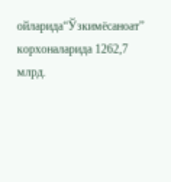ойларида“Ўзкимёсаноат” корхоналарида 1262,7 млрд.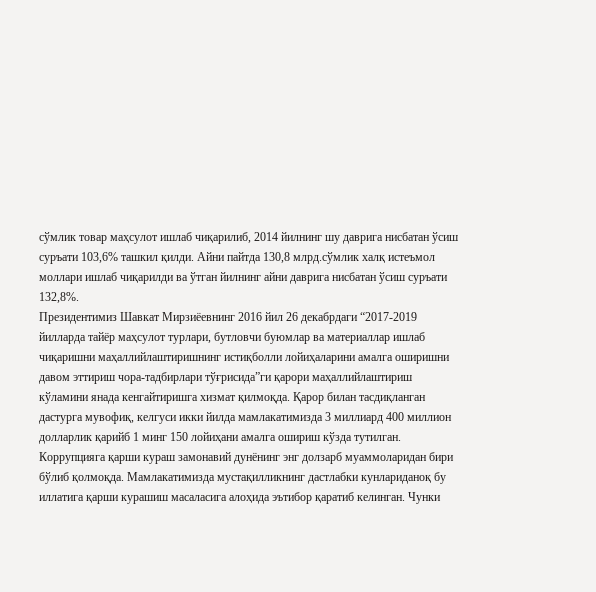сўмлик товар маҳсулот ишлаб чиқарилиб, 2014 йилнинг шу даврига нисбатан ўсиш суръати 103,6% ташкил қилди. Айни пайтда 130,8 млрд.сўмлик халқ истеъмол моллари ишлаб чиқарилди ва ўтган йилнинг айни даврига нисбатан ўсиш суръати 132,8%.
Президентимиз Шавкат Мирзиёевнинг 2016 йил 26 декабрдаги “2017-2019 йилларда тайёр маҳсулот турлари, бутловчи буюмлар ва материаллар ишлаб чиқаришни маҳаллийлаштиришнинг истиқболли лойиҳаларини амалга оширишни давом эттириш чора-тадбирлари тўғрисида”ги қарори маҳаллийлаштириш кўламини янада кенгайтиришга хизмат қилмоқда. Қарор билан тасдиқланган дастурга мувофиқ, келгуси икки йилда мамлакатимизда 3 миллиард 400 миллион долларлик қарийб 1 минг 150 лойиҳани амалга ошириш кўзда тутилган.
Коррупцияга қарши кураш замонавий дунёнинг энг долзарб муаммоларидан бири бўлиб қолмоқда. Мамлакатимизда мустақилликнинг дастлабки кунлариданоқ бу иллатига қарши курашиш масаласига алоҳида эътибор қаратиб келинган. Чунки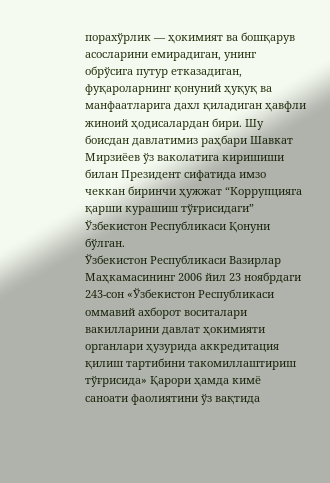порахўрлик — ҳокимият ва бошқарув асосларини емирадиган, унинг обрўсига путур етказадиган, фуқароларнинг қонуний ҳуқуқ ва манфаатларига дахл қиладиган ҳавфли жиноий ҳодисалардан бири. Шу боисдан давлатимиз раҳбари Шавкат Мирзиёев ўз ваколатига киришиши билан Президент сифатида имзо чеккан биринчи ҳужжат “Коррупцияга қарши курашиш тўғрисидаги” Ўзбекистон Республикаси Қонуни бўлган.
Ўзбекистон Республикаси Вазирлар Маҳкамасининг 2006 йил 23 ноябрдаги 243-сон «Ўзбекистон Республикаси оммавий ахборот воситалари вакилларини давлат ҳокимияти органлари ҳузурида аккредитация қилиш тартибини такомиллаштириш тўғрисида» Қарори ҳамда кимё саноати фаолиятини ўз вақтида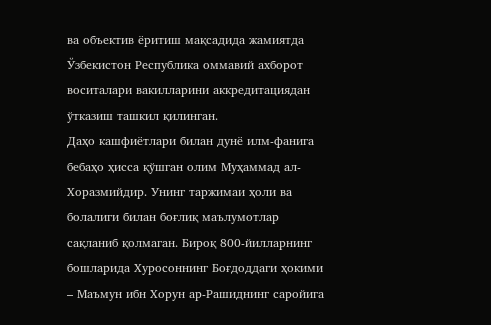ва объектив ёритиш мақсадида жамиятда Ўзбекистон Республика оммавий ахборот воситалари вакилларини аккредитациядан ўтказиш ташкил қилинган.
Даҳо кашфиётлари билан дунё илм-фанига бебаҳо ҳисса қўшган олим Муҳаммад ал-Хоразмийдир. Унинг таржимаи ҳоли ва болалиги билан боғлиқ маълумотлар сақланиб қолмаган. Бироқ 800-йилларнинг бошларида Хуросоннинг Боғдоддаги ҳокими – Маъмун ибн Хорун ар-Рашиднинг саройига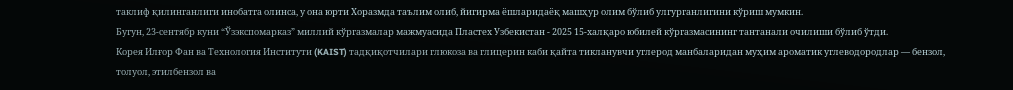таклиф қилинганлиги инобатга олинса, у она юрти Хоразмда таълим олиб, йигирма ёшларидаёқ машҳур олим бўлиб улгурганлигини кўриш мумкин.
Бугун, 23-сентябр куни “Ўзэкспомарказ” миллий кўргазмалар мажмуасида Пластех Узбекистан - 2025 15-халқаро юбилей кўргазмасининг тантанали очилиши бўлиб ўтди.
Корея Илғор Фан ва Технология Институти (KAIST) тадқиқотчилари глюкоза ва глицерин каби қайта тикланувчи углерод манбаларидан муҳим ароматик углеводородлар — бензол, толуол, этилбензол ва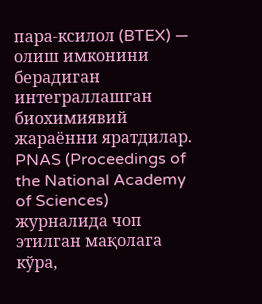пара-ксилол (BTEX) — олиш имконини берадиган интеграллашган биохимиявий жараённи яратдилар. PNAS (Proceedings of the National Academy of Sciences) журналида чоп этилган мақолага кўра,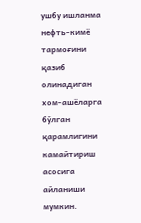ушбу ишланма нефть-кимё тармоғини қазиб олинадиган хом-ашёларга бўлган қарамлигини камайтириш асосига айланиши мумкин.